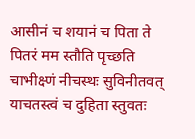आसीनं च शयानं च पिता ते पितरं मम स्तौति पृच्छति चाभीक्ष्णं नीचस्थः सुविनीतवत्
याचतस्त्वं च दुहिता स्तुवतः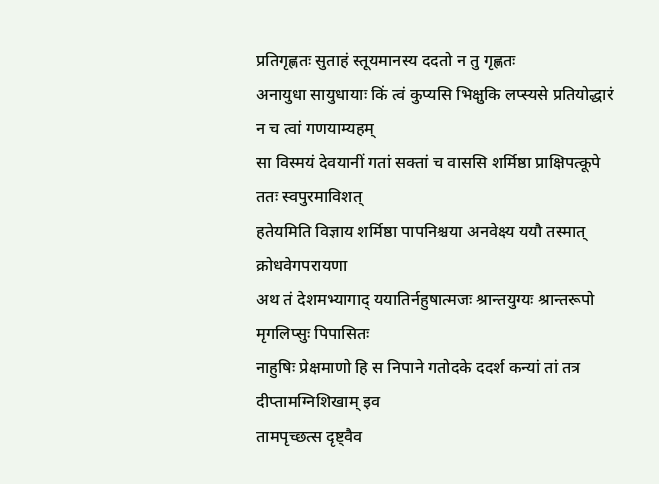प्रतिगृह्णतः सुताहं स्तूयमानस्य ददतो न तु गृह्णतः
अनायुधा सायुधायाः किं त्वं कुप्यसि भिक्षुकि लप्स्यसे प्रतियोद्धारं न च त्वां गणयाम्यहम्
सा विस्मयं देवयानीं गतां सक्तां च वाससि शर्मिष्ठा प्राक्षिपत्कूपे ततः स्वपुरमाविशत्
हतेयमिति विज्ञाय शर्मिष्ठा पापनिश्चया अनवेक्ष्य ययौ तस्मात् क्रोधवेगपरायणा
अथ तं देशमभ्यागाद् ययातिर्नहुषात्मजः श्रान्तयुग्यः श्रान्तरूपो मृगलिप्सुः पिपासितः
नाहुषिः प्रेक्षमाणो हि स निपाने गतोदके ददर्श कन्यां तां तत्र दीप्तामग्निशिखाम् इव
तामपृच्छत्स दृष्ट्वैव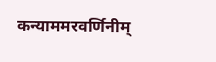कन्याममरवर्णिनीम्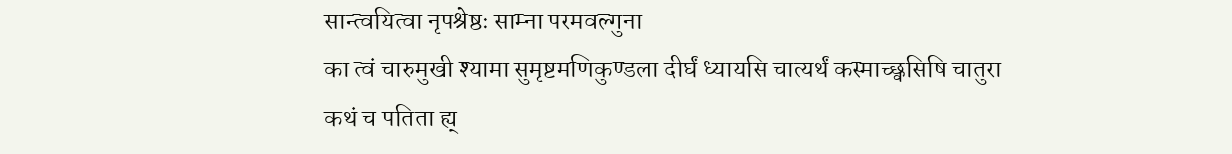सान्त्वयित्वा नृपश्रेष्ठः साम्ना परमवल्गुना
का त्वं चारुमुखी श्यामा सुमृष्टमणिकुण्डला दीर्घं ध्यायसि चात्यर्थं कस्माच्छ्वसिषि चातुरा
कथं च पतिता ह्य्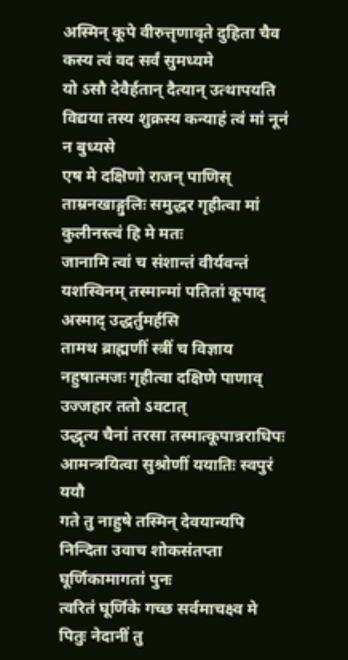अस्मिन् कूपे वीरुत्तृणावृते दुहिता चैव कस्य त्वं वद सर्वं सुमध्यमे
यो ऽसौ देवैर्हतान् दैत्यान् उत्थापयति विद्यया तस्य शुक्रस्य कन्याहं त्वं मां नूनं न बुध्यसे
एष मे दक्षिणो राजन् पाणिस् ताम्रनखाङ्गुलिः समुद्धर गृहीत्वा मां कुलीनस्त्वं हि मे मतः
जानामि त्वां च संशान्तं वीर्यवन्तं यशस्विनम् तस्मान्मां पतितां कूपाद् अस्माद् उद्धर्तुमर्हसि
तामथ ब्राह्मणीं स्त्रीं च विज्ञाय नहुषात्मजः गृहीत्वा दक्षिणे पाणाव् उज्जहार ततो ऽवटात्
उद्धृत्य चैनां तरसा तस्मात्कूपान्नराधिपः आमन्त्रयित्वा सुश्रोणीं ययातिः स्वपुरं ययौ
गते तु नाहुषे तस्मिन् देवयान्यपि निन्दिता उवाच शोकसंतप्ता घूर्णिकामागतां पुनः
त्वरितं घूर्णिके गच्छ सर्वमाचक्ष्व मे पितुः नेदानीं तु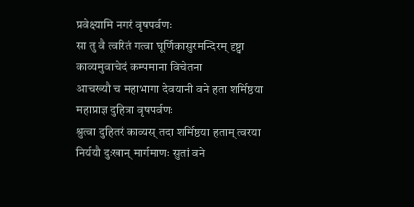प्रवेक्ष्यामि नगरं वृषपर्वणः
सा तु वै त्वरितं गत्वा घूर्णिकासुरमन्दिरम् दृष्ट्वा काव्यमुवाचेदं कम्पमाना विचेतना
आचख्यौ च महाभागा देवयानी वने हता शर्मिष्ठया महाप्राज्ञ दुहित्रा वृषपर्वणः
श्रुत्वा दुहितरं काव्यस् तदा शर्मिष्ठया हताम् त्वरया निर्ययौ दुःखान् मार्गमाणः सुतां वने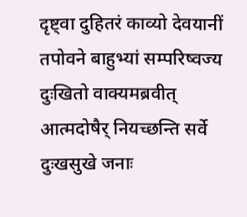दृष्ट्वा दुहितरं काव्यो देवयानीं तपोवने बाहुभ्यां सम्परिष्वज्य दुःखितो वाक्यमब्रवीत्
आत्मदोषैर् नियच्छन्ति सर्वे दुःखसुखे जनाः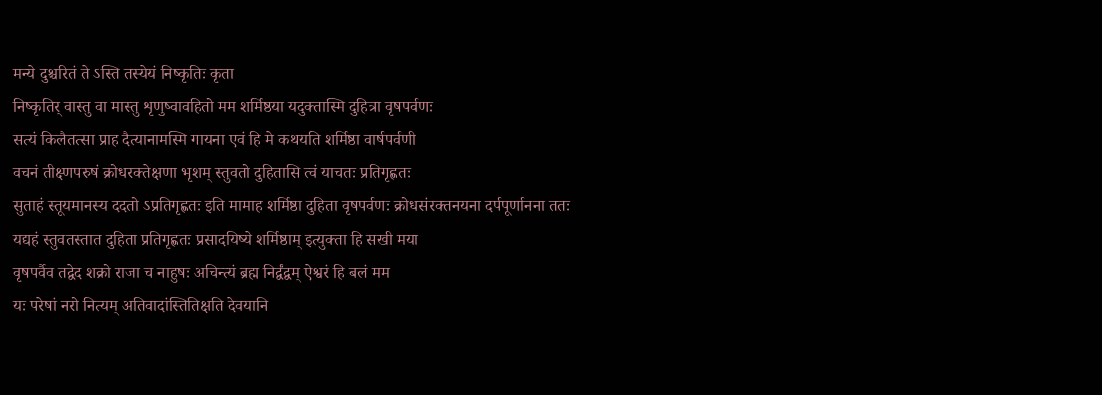मन्ये दुश्चरितं ते ऽस्ति तस्येयं निष्कृतिः कृता
निष्कृतिर् वास्तु वा मास्तु शृणुष्वावहितो मम शर्मिष्ठया यदुक्तास्मि दुहित्रा वृषपर्वणः
सत्यं किलैतत्सा प्राह दैत्यानामस्मि गायना एवं हि मे कथयति शर्मिष्ठा वार्षपर्वणी
वचनं तीक्ष्णपरुषं क्रोधरक्तेक्षणा भृशम् स्तुवतो दुहितासि त्वं याचतः प्रतिगृह्णतः
सुताहं स्तूयमानस्य ददतो ऽप्रतिगृह्णतः इति मामाह शर्मिष्ठा दुहिता वृषपर्वणः क्रोधसंरक्तनयना दर्पपूर्णानना ततः
यद्यहं स्तुवतस्तात दुहिता प्रतिगृह्णतः प्रसादयिष्ये शर्मिष्ठाम् इत्युक्ता हि सखी मया
वृषपर्वैव तद्वेद शक्रो राजा च नाहुषः अचिन्त्यं ब्रह्म निर्द्वंद्वम् ऐश्वरं हि बलं मम
यः परेषां नरो नित्यम् अतिवादांस्तितिक्षति देवयानि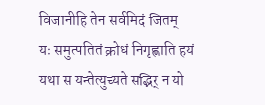विजानीहि तेन सर्वमिदं जितम्
यः समुत्पतितं क्रोधं निगृह्णाति हयं यथा स यन्तेत्युच्यते सद्भिर् न यो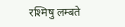रश्मिषु लम्बते